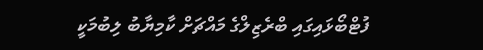ފުޓްބޯޅައިގައި ބްރެޒިލްގެ މައްޗަށް ކާމިޔާބު ލިބުމަކީ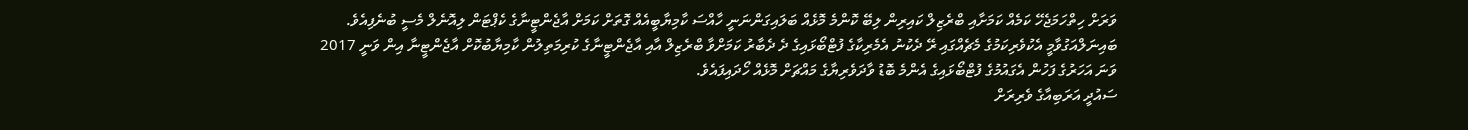ވަރަށް ހިތްހަމަޖެހޭ ކަމެއް ކަމަށާއި ބްރެޒިލް ކައިރިން ލިބޭ ކޮންމެ މޮޅެއް ބަލައިގަންނަނީ ހާއްސަ ކާމިޔާބީއެއް ގޮތަށް ކަމަށް އާޖެންޓީނާގެ ކެޕްޓަން ލިއޮނެލް މެސީ ބުނެފިއެވެ.
ބައިނަލްއަގުވާމީ އެކުވެރިކަމުގެ މެޗެއްގައި ރޭ ދެކުނު އެމެރިކާގެ ފުޓްބޯޅައިގެ ދެ ދެބާރު ކަމަށްވާ ބްރެޒިލް އާއި އާޖެންޓީނާގެ ކުރިމަތިލުން ކާމިޔާބުކޮށް އާޖެންޓީނާ އިން ވަނީ 2017 ވަނަ އަހަރުގެ ފަހުން އެގައުމުގެ ފުޓްބޯޅައިގެ އެންމެ ބޮޑު ވާދަވެރިޔާގެ މައްޗަށް މޮޅެއް ހޯދައިފައެވެ.
ސައުދީ އަރަބިއާގެ ވެރިރަށް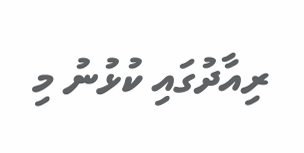ރިއާދުގައި ކުޅުނު މި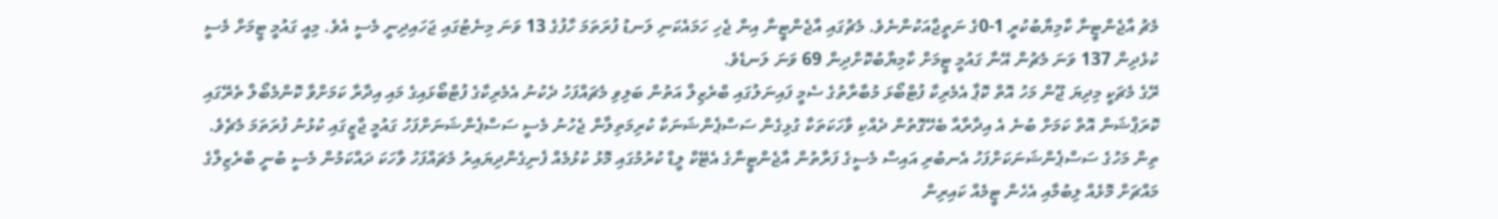މެޗު އާޖެންޓީނާ ކާމިޔާބުކުރީ 1-0ގެ ނަތީޖާއަކުންނެވެ. މެޗުގައި އާޖެންޓީނާ އިން ޖެހި ހަމައެކަނި ލަނޑު ފުރަތަމަ ހާފުގެ 13 ވަނަ މިނެޓުގައި ޖަހައިދިނީ މެސީ އެވެ. މިއީ ގައުމީ ޓީމަށް މެސީ ކުޅެދިން 137 ވަނަ މެޗުން އޭނާ ގައުމީ ޓީމަށް ކާމިޔާބުކޮށްދިން 69 ވަނަ ލަނޑެވެ.
ރޭގެ މެޗަކީ މިދިޔަ ޖޫން މަހު އޮތް ކޮޕާ އެމެރިކާ ފުޓްބޯޅަ މުބާރާތުގެ ސެމީ ފައިނަލުގައި ބްރެޒިލް އަތުން ބަލިވި މެޗައްފަހު ދެކުނު އެމެރިކާގެ ފުޓްބޯޅައިގެ މައި އިދާރާ ކަމަށްވާ ކޮންމެބޯލް ތެރޭގައި ކޮރަޕްޝަން އޮތް ކަމަށް ބުނެ އެ އިދާރާއާ ބެހޭގޮތުން ދެއްކި ވާހަކަތަކާ ގުޅިގެން ސަސްޕެންޝަނަކާ ކުރިމަތިލާން ޖެހުނު މެސީ ސަސްޕެންޝަނަށްފަހު ގައުމީ ޖާޒީގައި ކުޅުނު ފުރަތަމަ މެޗެވެ.
ތިން މަހުގެ ސަސްޕެންޝަނަކަށްފަހު އެނބުރި އައިސް މެސީގެ ފަރާތުން އާޖެންޓީނާގެ އެޓޭކް ލީޑް ކުރުމުގައި މޮޅު ކުޅުމެއް ފެނިގެންދިޔައިރު މެޗައްފަހު ވާހަކަ ދައްކަމުން މެސީ ބުނީ ބްރެޒިލްގެ މައްޗަށް މޮޅެއް ލިބުމާއި އެހެން ޓީމެއް ކައިރިން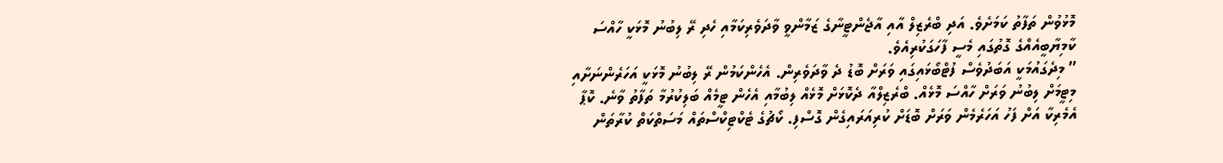މޮޅުވުން ތަފާތު ކަމަށެވެ. އަދި ބްރެޒިލް އާއި އާޖެންޓީނާގެ ޒަމާންވީ ވާދަވެރިކަމާއި ހެދި ރޭ ލިބުނު މޮޅަކީ ހާއްސަ ކާމިޔާބީއެއްގެ ގޮތުގައި މެސީ ފާހަގަކުރިއެވެ.
” މިދެގައުމަކީ އަބަދުވެސް ފުޓްބޯޅައިގައި ވަރަށް ބޮޑު ދެ ވާދަވެރިން. އެހެންކަމުން ރޭ ލިބުނު މޮޅަކީ އަހަރެންނަށާއި މިޓީމަށް ލިބުނު ވަރަށް ހާއްސަ މޮޅެއް. ބްރެޒިލްއާ ދެކޮޅަށް މޮޅެއް ލިބުމާއި އެހެން ޓީމެއް ބަލިކުރުމާ ތަފާތު ވާނެ. ކޮޕާ އެމެރިކާ އަށް ފަހު އަހަރެމެން ވަރަށް ބޮޑަށް ކުރިއަރައިގެން ގޮސްފި. ކޯޗުގެ ޓެކްޓިކްސްތައް މަސަތްކަތް ކުރާތަން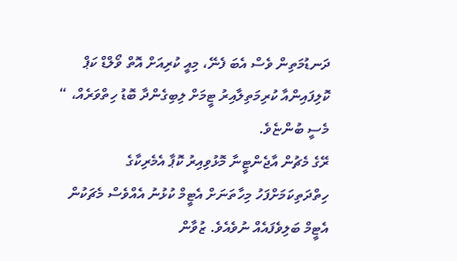ދަނޑުމަތިން ވެސް އެބަ ފެނޭ، މިއީ ކުރިއަށް އޮތް ވޯލްޑް ކަޕް ކޮލިފައިންއާ ކުރިމަތިލާއިރު ޓީމަށް ލިބިގެންދާ ބޮޑު ހިތްވަރެއް، “ މެސީ ބުންޏެވެ.
ރޭގެ މެޗުން އާޖެންޓީނާ މޮޅުވިއިރު ކޮޕާ އެމެރިކާގެ ހިތްދަތިކަމަށްފަހު މިހާތަނަށް އެޓީމް ކުޅުނު އެއްވެސް މެޗަކުން އެޓީމް ބަލިވެފައެއް ނުވެއެވެ. ޒުވާން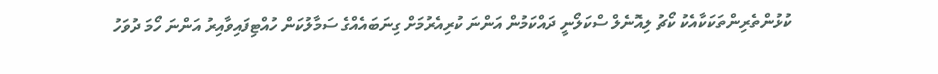ކުޅުންތެރިންތަކަކާއެކު ކޯޗު ލިއޮނެލް ސްކަލޯނީ ދައްކަމުން އަންނަ ކުރިއެރުމަށް ގިނަބައެއްގެ ސަމާލުކަން ހުއްޓިފައިވާއިރު އަންނަ ހޯމަ ދުވަހު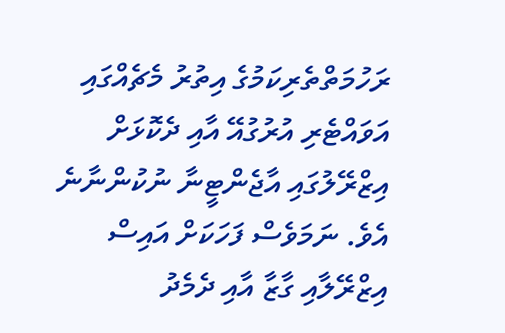ރަހުމަތްތެރިކަމުގެ އިތުރު މެޗެއްގައި އަވައްޓެރި އުރުގުއޭ އާއި ދެކޮޅަށް އިޒްރޭލުގައި އާޖެންޓީނާ ނުކުންނާނެ އެވެ. ނަމަވެސް ފަހަކަށް އައިސް އިޒްރޭލާއި ގާޒާ އާއި ދެމެދު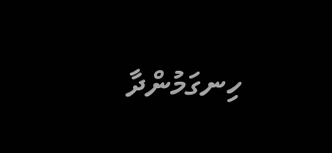ހިނގަމުންދާ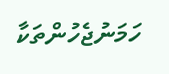ހަމަނުޖެހުންތަކާ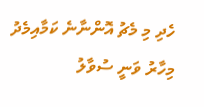ހެދި މި މެޗު އޮންނާނެ ކަމާއިމެދު މިހާރު ވަނީ ސުވާލު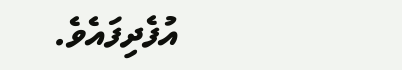އުފެދިފައެވެ.